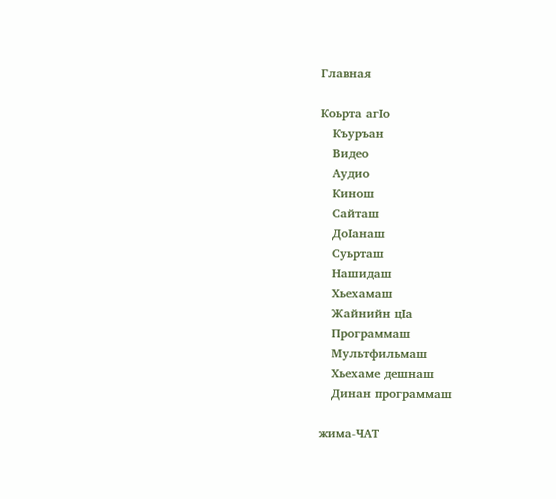Главная

Коьрта агIо
   Къуръан
   Видео
   Аудио
   Кинош
   Сайташ
   ДоIанаш
   Суьрташ
   Нашидаш
   Хьехамаш
   Жайнийн цIа
   Программаш
   Мультфильмаш
   Хьехаме дешнаш
   Динан программаш

жима-ЧАТ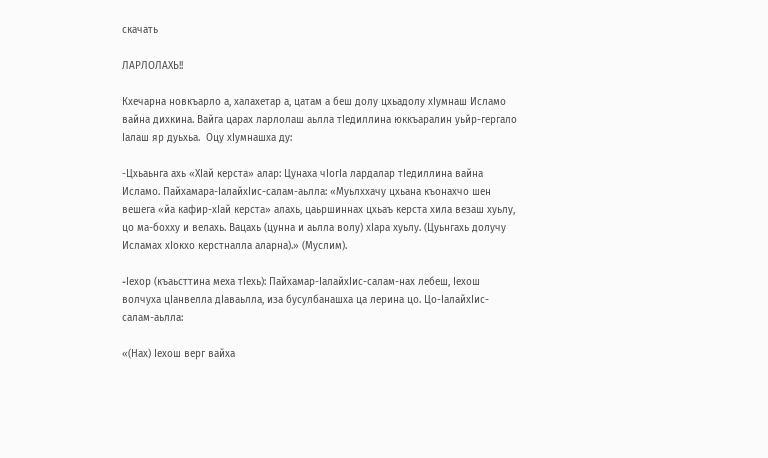скачать

ЛАРЛОЛАХЬ!!

Кхечарна новкъарло а, халахетар а, цатам а беш долу цхьадолу хIумнаш Исламо вайна дихкина. Вайга царах ларлолаш аьлла тIедиллина юккъаралин уьйр-гергало Iалаш яр дуьхьа.  Оцу хIумнашха ду:

-Цхьаьнга ахь «ХIай керста» алар: Цунаха чIогIа лардалар тIедиллина вайна Исламо. Пайхамара-IалайхIис-салам-аьлла: «Муьлххачу цхьана къонахчо шен вешега «йа кафир-хIай керста» алахь, цаьршиннах цхьаъ керста хила везаш хуьлу, цо ма-бохху и велахь. Вацахь (цунна и аьлла волу) хIара хуьлу. (Цуьнгахь долучу Исламах хIокхо керстналла аларна).» (Муслим).

-Iехор (къаьсттина меха тIехь): Пайхамар-IалайхIис-салам-нах лебеш, Iехош волчуха цIанвелла дIаваьлла, иза бусулбанашха ца лерина цо. Цо-IалайхIис-салам-аьлла:

«(Нах) Iехош верг вайха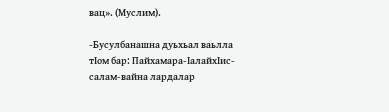вац». (Муслим).

-Бусулбанашна дуьхьал ваьлла тIом бар: Пайхамара-IалайхIис-салам-вайна лардалар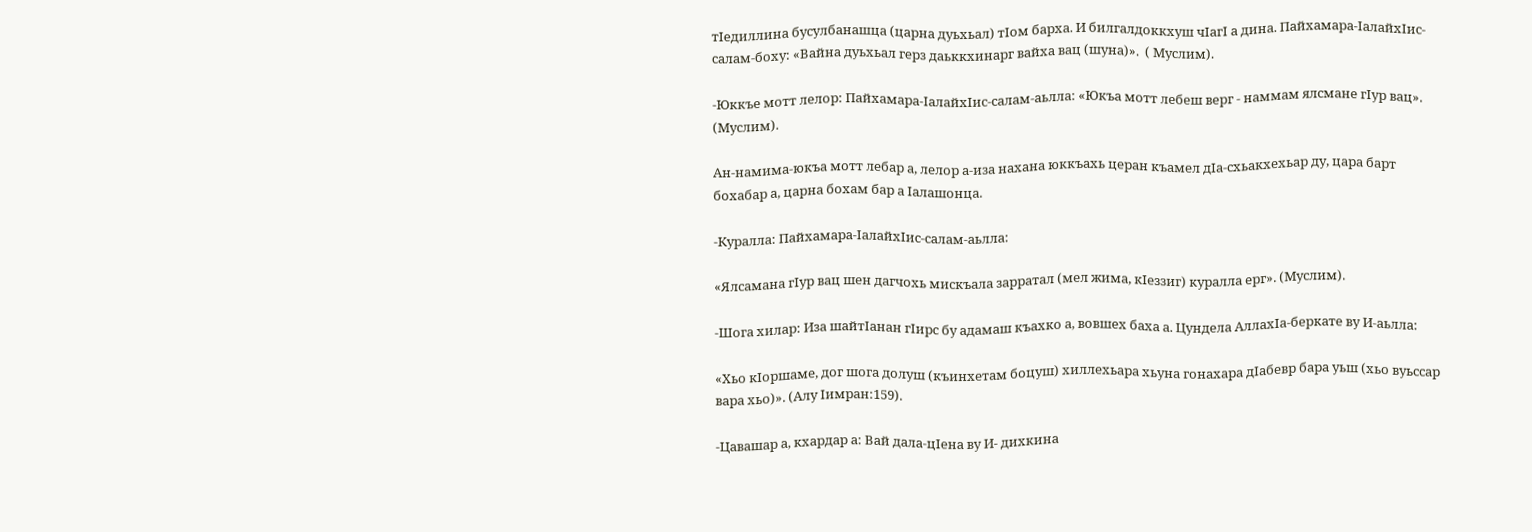тIедиллина бусулбанашца (царна дуьхьал) тIом барха. И билгалдоккхуш чIагI а дина. Пайхамара-IалайхIис-салам-боху: «Вайна дуьхьал герз даьккхинарг вайха вац (шуна)».  ( Муслим).

-Юккъе мотт лелор: Пайхамара-IалайхIис-салам-аьлла: «Юкъа мотт лебеш верг - наммам ялсмане гIур вац». (Муслим).

Ан-намима-юкъа мотт лебар а, лелор а-иза нахана юккъахь церан къамел дIа-схьакхехьар ду, цара барт бохабар а, царна бохам бар а Iалашонца.

-Куралла: Пайхамара-IалайхIис-салам-аьлла:

«Ялсамана гIур вац шен дагчохь мискъала зарратал (мел жима, кIеззиг) куралла ерг». (Муслим).

-Шога хилар: Иза шайтIанан гIирс бу адамаш къахко а, вовшех баха а. Цундела АллахIа-беркате ву И-аьлла:

«Хьо кIоршаме, дог шога долуш (къинхетам боцуш) хиллехьара хьуна гонахара дIабевр бара уьш (хьо вуьссар вара хьо)». (Алу Iимран:159).

-Цавашар а, кхардар а: Вай дала-цIена ву И- дихкина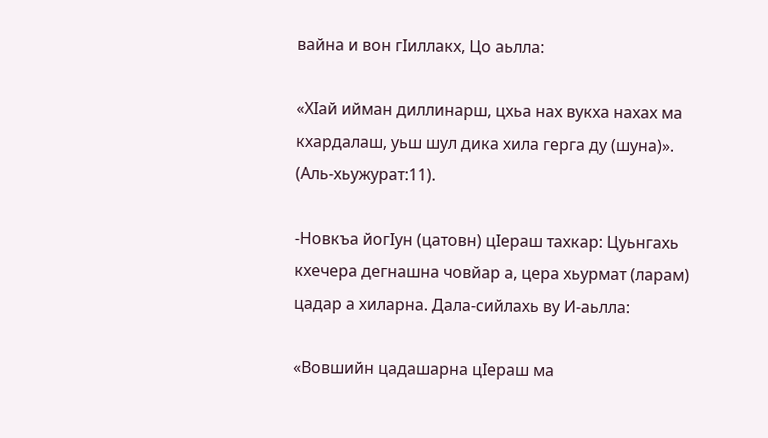вайна и вон гIиллакх, Цо аьлла:

«ХIай ийман диллинарш, цхьа нах вукха нахах ма кхардалаш, уьш шул дика хила герга ду (шуна)». (Аль-хьужурат:11).

-Новкъа йогIун (цатовн) цIераш тахкар: Цуьнгахь кхечера дегнашна човйар а, цера хьурмат (ларам) цадар а хиларна. Дала-сийлахь ву И-аьлла:

«Вовшийн цадашарна цIераш ма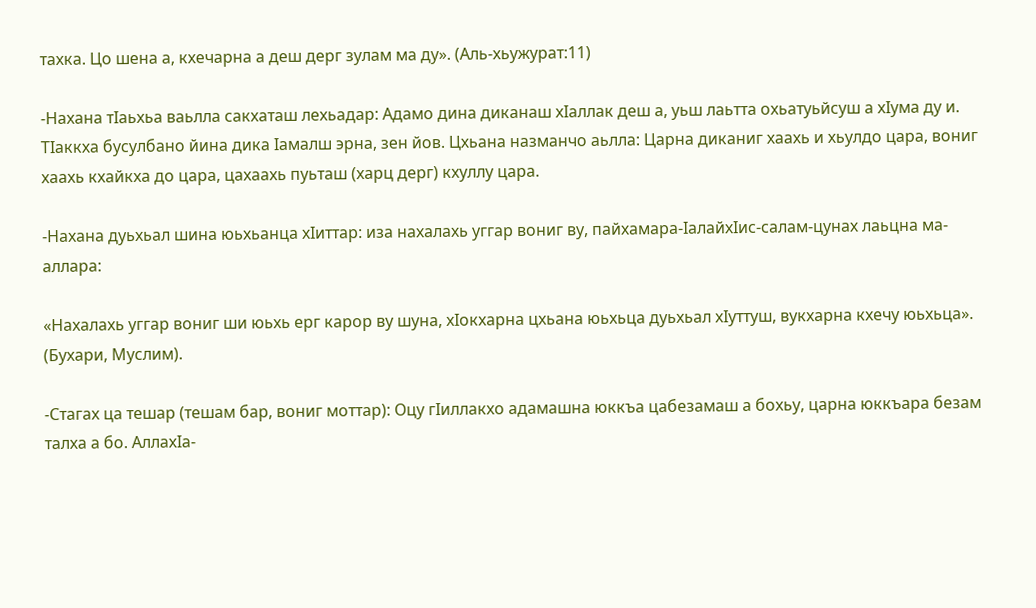тахка. Цо шена а, кхечарна а деш дерг зулам ма ду». (Аль-хьужурат:11)

-Нахана тIаьхьа ваьлла сакхаташ лехьадар: Адамо дина диканаш хIаллак деш а, уьш лаьтта охьатуьйсуш а хIума ду и. ТIаккха бусулбано йина дика Iамалш эрна, зен йов. Цхьана назманчо аьлла: Царна диканиг хаахь и хьулдо цара, вониг хаахь кхайкха до цара, цахаахь пуьташ (харц дерг) кхуллу цара.

-Нахана дуьхьал шина юьхьанца хIиттар: иза нахалахь уггар вониг ву, пайхамара-IалайхIис-салам-цунах лаьцна ма-аллара:

«Нахалахь уггар вониг ши юьхь ерг карор ву шуна, хIокхарна цхьана юьхьца дуьхьал хIуттуш, вукхарна кхечу юьхьца». (Бухари, Муслим).

-Стагах ца тешар (тешам бар, вониг моттар): Оцу гIиллакхо адамашна юккъа цабезамаш а бохьу, царна юккъара безам талха а бо. АллахIа-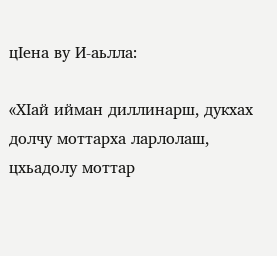цIена ву И-аьлла:

«ХIай ийман диллинарш, дукхах долчу моттарха ларлолаш, цхьадолу моттар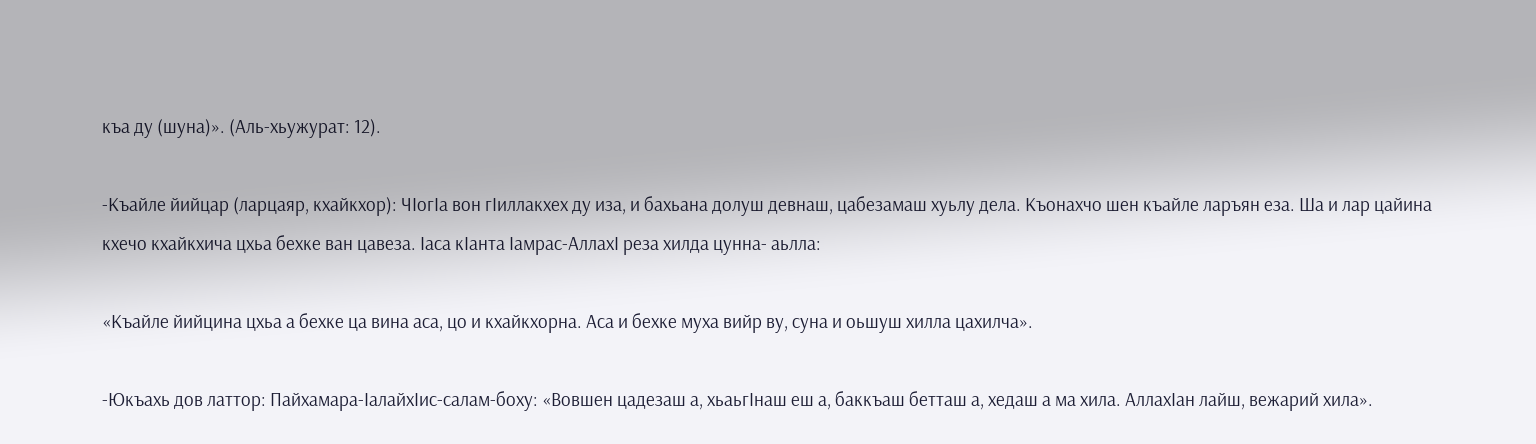къа ду (шуна)». (Аль-хьужурат: 12).

-Къайле йийцар (ларцаяр, кхайкхор): ЧIогIа вон гIиллакхех ду иза, и бахьана долуш девнаш, цабезамаш хуьлу дела. Къонахчо шен къайле ларъян еза. Ша и лар цайина кхечо кхайкхича цхьа бехке ван цавеза. Iаса кIанта Iамрас-АллахI реза хилда цунна- аьлла:

«Къайле йийцина цхьа а бехке ца вина аса, цо и кхайкхорна. Аса и бехке муха вийр ву, суна и оьшуш хилла цахилча».

-Юкъахь дов латтор: Пайхамара-IалайхIис-салам-боху: «Вовшен цадезаш а, хьаьгIнаш еш а, баккъаш бетташ а, хедаш а ма хила. АллахIан лайш, вежарий хила».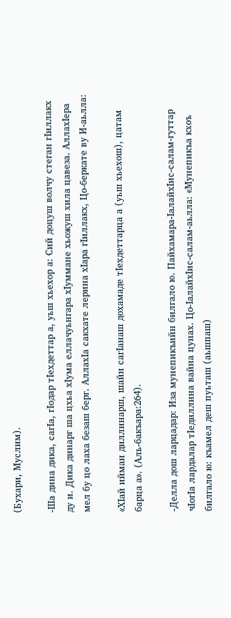(Бухари, Муслим).

-Ша дина дика, сагIа, гIодар тIехдеттар а, уьш хьехор а: Сий доцуш волчу стеган гIиллакх ду и. Дика динарг ша цхьа хIума еллачуьнгара хIуммане хьожуш хила цавеза. АллахIера мел бу цо лаха безаш берг. АллахIа сакхате лерина хIара гIиллакх, Цо-беркате ву И-аьлла:

«ХIай ийман диллинарш, шайн сагIанаш дохамаде тIехдеттарца а (уьш хьехош), цатам барца а». (Аль-бакъара:264).

-Делла дош ларцадар: Иза мунепикъийн билгало ю. Пайхамара-IалайхIис-салам-гуттар чIогIа лардалар тIедиллина вайна цунах. Цо-IалайхIис-салам-аьлла: «Мунепикъа кхоъ билгало ю: къамел деш пуьташ (аьшпаш)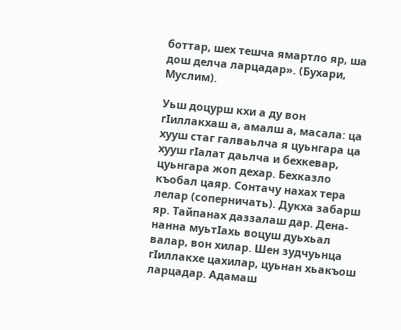боттар, шех тешча ямартло яр, ша дош делча ларцадар». (Бухари, Муслим).

Уьш доцурш кхи а ду вон гIиллакхаш а, амалш а, масала: ца хууш стаг галваьлча я цуьнгара ца хууш гIалат даьлча и бехкевар, цуьнгара жоп дехар. Бехказло къобал цаяр. Сонтачу нахах тера лелар (соперничать). Дукха забарш яр. Тайпанах даззалаш дар. Дена-нанна муьтIахь воцуш дуьхьал валар, вон хилар. Шен зудчуьнца гIиллакхе цахилар, цуьнан хьакъош ларцадар. Адамаш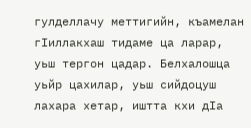гулделлачу меттигийн, къамелан гIиллакхаш тидаме ца ларар, уьш тергон цадар. Белхалошца уьйр цахилар, уьш сийдоцуш лахара хетар, иштта кхи дIа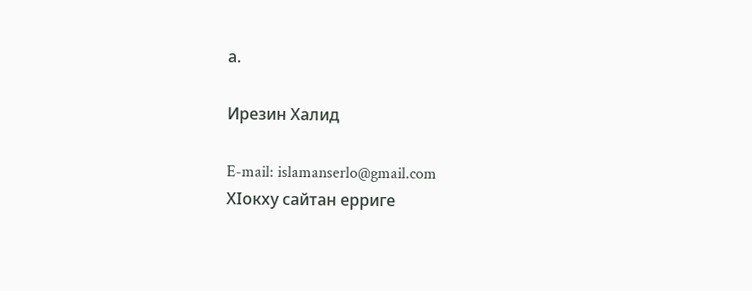а.

Ирезин Халид

E-mail: islamanserlo@gmail.com
ХIокху сайтан ерриге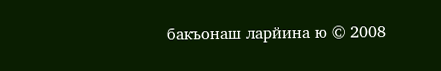бакъонаш ларйина ю © 2008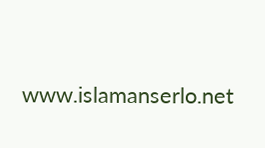www.islamanserlo.net